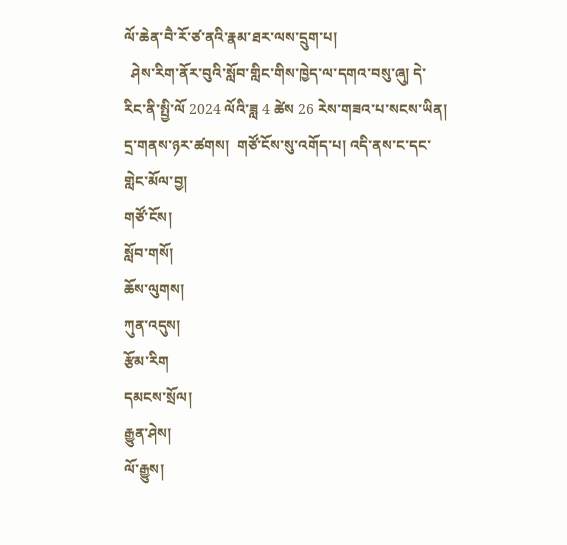ལོ་ཆེན་བཻ་རོ་ཙ་ནའི་རྣམ་ཐར་ལས་དྲུག་པ།
  ཤེས་རིག་ནོར་བུའི་སློབ་གླིང་གིས་ཁྱེད་ལ་དགའ་བསུ་ཞུ། དེ་རིང་ནི་སྤྱི་ལོ 2024 ལོའི་ཟླ 4 ཚེས 26 རེས་གཟའ་པ་སངས་ཡིན། དྲ་གནས་ཉར་ཚགས།  གཙོ་ངོས་སུ་འགོད་པ། འདི་ནས་ང་དང་གླེང་མོལ་བྱ།
གཙོ་ངོས།
སློབ་གསོ།
ཆོས་ལུགས།
ཀུན་འདུས།
རྩོམ་རིག
དམངས་སྲོལ།
རྒྱུན་ཤེས།
ལོ་རྒྱུས།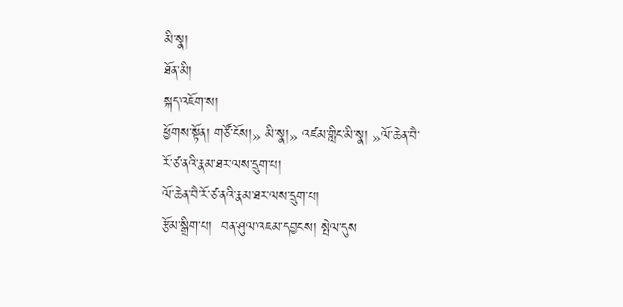མི་སྣ།
ཐོན་མི།
སྐད་འཇོག་ས།
ཕྱོགས་སྟོན། གཙོ་ངོས།» མི་སྣ།» འཛམ་གླིང་མི་སྣ། »ལོ་ཆེན་བཻ་རོ་ཙ་ནའི་རྣམ་ཐར་ལས་དྲུག་པ།
ལོ་ཆེན་བཻ་རོ་ཙ་ནའི་རྣམ་ཐར་ལས་དྲུག་པ།
རྩོམ་སྒྲིག་པ།  བན་ཤུལ་འཇམ་དབྱངས། སྤེལ་དུས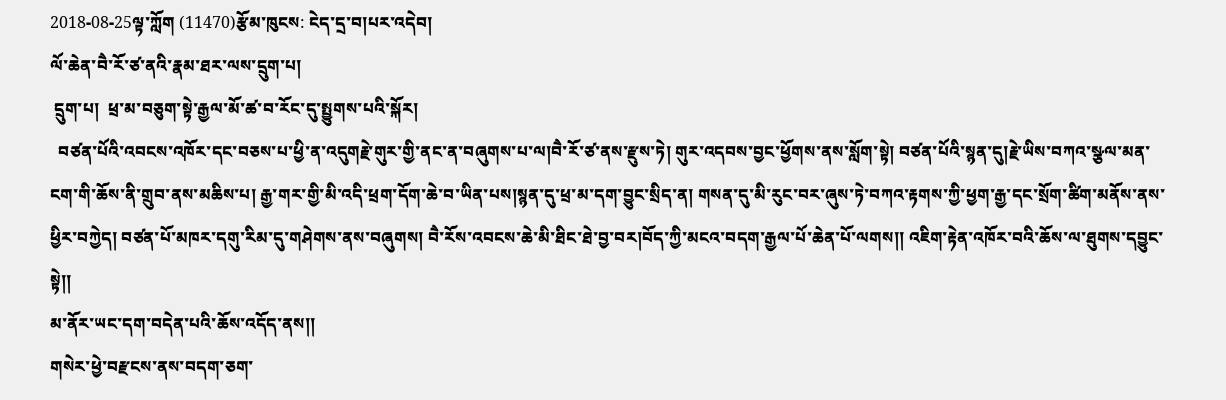2018-08-25ལྟ་ཀློག (11470)རྩོམ་ཁུངས: ངེད་དྲ་བ།པར་འདེབ།
ལོ་ཆེན་བཻ་རོ་ཙ་ནའི་རྣམ་ཐར་ལས་དྲུག་པ།
 དྲུག་པ།  ཕྲ་མ་བཅུག་སྟེ་རྒྱལ་མོ་ཚ་བ་རོང་དུ་སྤྱུགས་པའི་སྐོར།
  བཙན་པོའི་འབངས་འཁོར་དང་བཅས་པ་ཕྱི་ན་འདུགརྗེ་གུར་གྱི་ནང་ན་བཞུགས་པ་ལ།བཻ་རོ་ཙ་ནས་རྫུས་ཏེ། གུར་འདབས་བྱང་ཕྱོགས་ནས་སློག་སྟེ། བཙན་པོའི་སྙན་དུ།རྗེ་ཡིས་བཀའ་སྩལ་མན་ངག་གི་ཆོས་ནི་གྲུབ་ནས་མཆིས་པ། རྒྱ་གར་གྱི་མི་འདི་ཕྲག་དོག་ཆེ་བ་ཡིན་པས།སྙན་དུ་ཕྲ་མ་དག་བྱུང་སྲིད་ན། གསན་དུ་མི་རུང་བར་ཞུས་ཏེ་བཀའ་རྟགས་ཀྱི་ཕྱག་རྒྱ་དང་སྲོག་ཚིག་མནོས་ནས་ཕྱིར་བཀྱེད། བཙན་པོ་མཁར་དགུ་རིམ་དུ་གཤེགས་ནས་བཞུགས། བཻ་རོས་འབངས་ཆེ་མི་ཐིང་ཐེ་བྱ་བར།བོད་ཀྱི་མངའ་བདག་རྒྱལ་པོ་ཆེན་པོ་ལགས།། འཇིག་རྟེན་འཁོར་བའི་ཆོས་ལ་ཐུགས་དབྱུང་སྟེ།།
མ་ནོར་ཡང་དག་བདེན་པའི་ཆོས་འདོད་ནས།།
གསེར་ཕྱེ་བརྫངས་ནས་བདག་ཅག་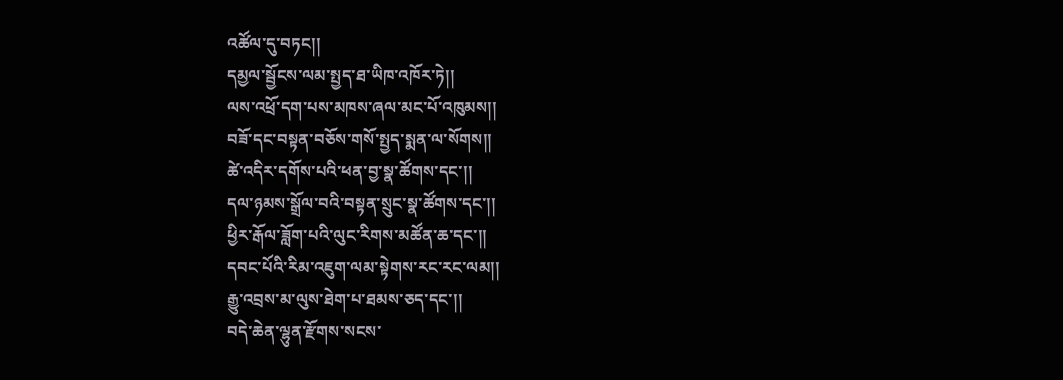འཚོལ་དུ་བཏང།།
དམྱལ་སྦྱོངས་ལམ་སྤྱད་ཐ་ཡིཁ་འཁོར་ཏེ།།
ལས་འཕྲོ་དག་པས་མཁས་ཞལ་མང་པོ་འཁུམས།།
བཟོ་དང་བསྟན་བཅོས་གསོ་སྤྱད་སྨན་ལ་སོགས།།
ཚེ་འདིར་དགོས་པའི་ཕན་བྱ་སྣ་ཚོགས་དང་།།
དལ་ཉམས་སྒྲོལ་བའི་བསྟན་སྲུང་སྣ་ཚོགས་དང་།།
ཕྱིར་རྒོལ་ཟློག་པའི་ལུང་རིགས་མཚོན་ཆ་དང་།།
དབང་པོའི་རིམ་འཇུག་ལམ་སྟེགས་རང་རང་ལམ།།
རྒྱུ་འབྲས་མ་ལུས་ཐེག་པ་ཐམས་ཅད་དང་།།
བདེ་ཆེན་ལྷུན་རྫོགས་སངས་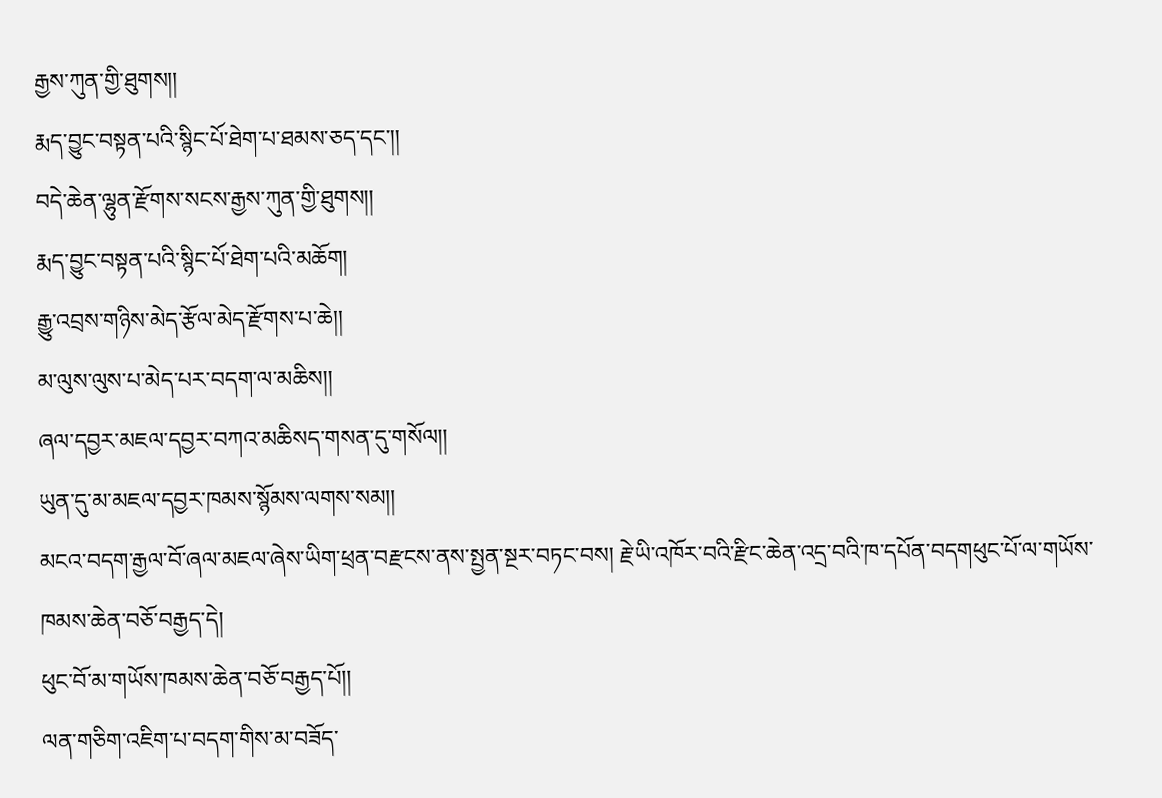རྒྱས་ཀུན་གྱི་ཐུགས།།
རྨད་བྱུང་བསྟན་པའི་སྙིང་པོ་ཐེག་པ་ཐམས་ཅད་དང་།།
བདེ་ཆེན་ལྷུན་རྫོགས་སངས་རྒྱས་ཀུན་གྱི་ཐུགས།།
རྨད་བྱུང་བསྟན་པའི་སྙིང་པོ་ཐེག་པའི་མཆོག།
རྒྱུ་འབྲས་གཉིས་མེད་རྩོལ་མེད་རྫོགས་པ་ཆེ།།
མ་ལུས་ལུས་པ་མེད་པར་བདག་ལ་མཆིས།།
ཞལ་དབྱར་མཇལ་དབྱར་བཀའ་མཆིསད་གསན་དུ་གསོལ།།
ཡུན་དུ་མ་མཇལ་དབྱར་ཁམས་སྙོམས་ལགས་སམ།།
མངའ་བདག་རྒྱལ་བོ་ཞལ་མཇལ་ཞེས་ཡིག་ཕྲན་བརྫངས་ནས་སྤྱན་སྔར་བཏང་བས། རྗེ་ཡི་འཁོར་བའི་རྫིང་ཆེན་འདྲ་བའི་ཁ་དཔོན་བདགཕུང་པོ་ལ་གཡོས་ཁམས་ཆེན་བཅོ་བརྒྱད་དེ།
ཕུང་བོ་མ་གཡོས་ཁམས་ཆེན་བཅོ་བརྒྱད་པོ།།
ལན་གཅིག་འཇིག་པ་བདག་གིས་མ་བཟོད་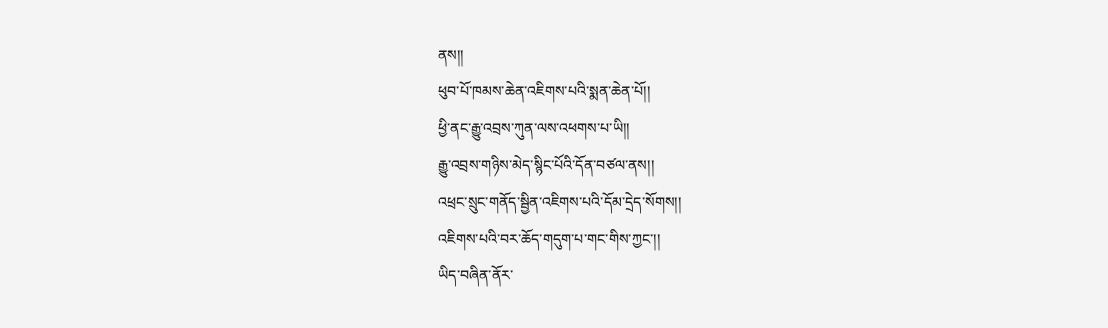ནས།།
ཕུབ་པོ་ཁམས་ཆེན་འཇིགས་པའི་སྨན་ཆེན་པོ།།
ཕྱི་ནང་རྒྱུ་འབྲས་ཀུན་ལས་འཕགས་པ་ཡི།།
རྒྱུ་འབྲས་གཉིས་མེད་སྙིང་པོའི་དོན་བཙལ་ནས།།
འཕྲང་སྲུང་གནོད་སྦྱིན་འཇིགས་པའི་དོམ་དྲེད་སོགས།།
འཇིགས་པའི་བར་ཆོད་གདུག་པ་གང་གིས་ཀྱང་།།
ཡིད་བཞིན་ནོར་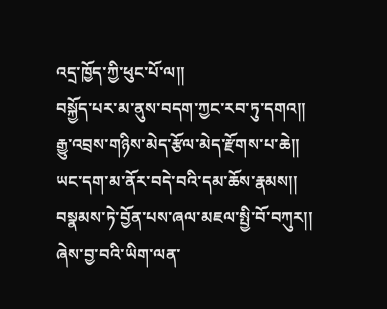འདྲ་ཁྱོད་ཀྱི་ཕུང་པོ་ལ།།
བསྐྱོད་པར་མ་ནུས་བདག་ཀྱང་རབ་ཏུ་དགའ།།
རྒྱུ་འབྲས་གཉིས་མེད་རྩོལ་མེད་རྫོགས་པ་ཆེ།།
ཡང་དག་མ་ནོར་བདེ་བའི་དམ་ཆོས་རྣམས།།
བསྣམས་ཏེ་བྱོན་པས་ཞལ་མཇལ་སྤྱི་བོ་བཀུར།།
ཞེས་བྱ་བའི་ཡིག་ལན་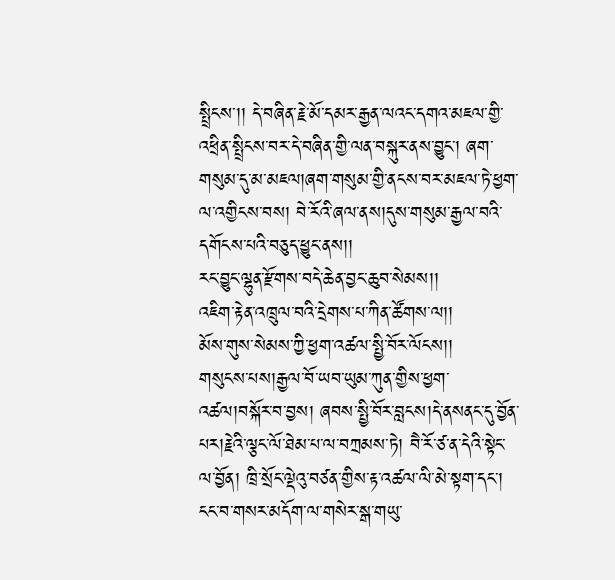སྤྲིངས་།། དེ་བཞིན་རྗེ་མོ་དམར་རྒྱན་ལའང་དགའ་མཇལ་གྱི་འཕྲིན་སྤྲིངས་བར་དེ་བཞིན་གྱི་ལན་བསྐུར་ནས་བྱུང་། ཞག་གསུམ་དུ་མ་མཇལ།ཞག་གསུམ་གྱི་ནངས་བར་མཇལ་ཏེ་ཕྱག་ལ་འགྱིངས་བས། བེ་རོའི་ཞལ་ནས།དུས་གསུམ་རྒྱལ་བའི་དགོངས་པའི་བཅུད་ཕྱུང་ནས།།
རང་བྱུང་ལྷུན་རྫོགས་བདེ་ཆེན་བྱང་ཆུབ་སེམས།།
འཇིག་རྟེན་འཁྲུལ་བའི་དྲེགས་པ་ཀིན་ཚོགས་ལ།།
མོས་གུས་སེམས་ཀྱི་ཕྱག་འཚལ་སྤྱི་བོར་ལོངས།།
གསུངས་པས།རྒྱལ་བོ་ཡབ་ཡུམ་ཀུན་གྱིས་ཕྱག་འཚལ།བསྐོར་བ་བྱས། ཞབས་སྤྱི་བོར་བླངས།དེ་ནསནང་དུ་བྱོན་པར།རྗེའི་ལྕང་ལོ་ཐེམ་པ་ལ་བཀྲམས་ཏེ། བཻ་རོ་ཙ་ན་དེའི་སྟེང་ལ་བྱོན། ཁྲི་སྲོང་ལྡེའུ་བཙན་གྱིས་རྟ་འཚལ་ལི་མེ་སྟག་དང་། ངང་བ་གསར་མདོག་ལ་གསེར་སྒ་གཡུ་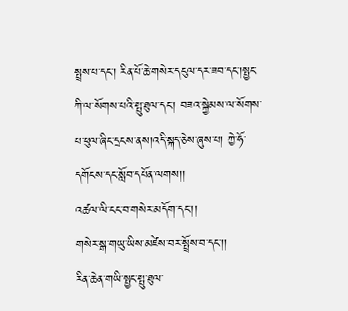སྤྲས་པ་དང་། རིན་པོ་ཆེ་གསེར་དངུལ་དར་ཟབ་དང་།སྤྱང་ཀི་ལ་སོགས་པའི་སྤུ་ཐུལ་དང་། བཟའ་སྐྱེམས་ལ་སོགས་པ་ཕུལ་ཞིང་དྲངས་ནས།འདི་སྐད་ཅེས་ཞུས་པ། ཀྱེ་ཧོ་དགོངས་དང་སློབ་དཔོན་ལགས།།
འཚལ་ལི་ངང་བ་གསེར་མདོག་དང་།།
གསེར་སྒ་གཡུ་ཡིས་མཛེས་བར་སྤྲོས་བ་དང་།།
རིན་ཆེན་གཡི་སྤྱང་སྤུ་ཐུལ་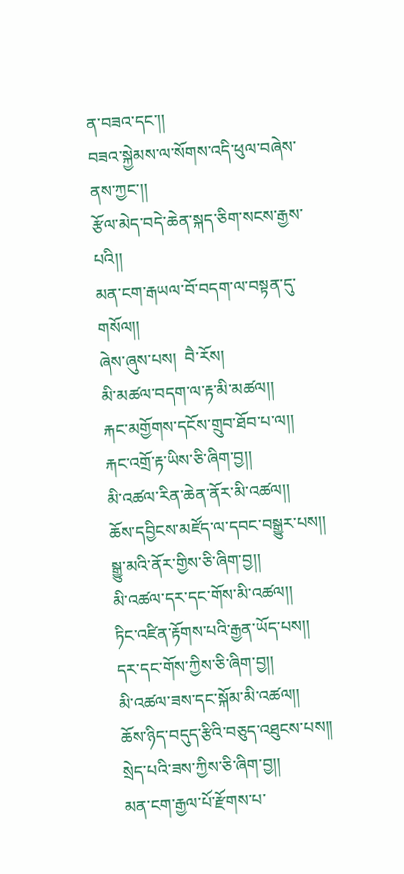ན་བཟའ་དང་།།
བཟའ་སྐྱེམས་ལ་སོགས་འདི་ཕུལ་བཞེས་ནས་ཀྱང་།།
རྩོལ་མེད་བདེ་ཆེན་སྐད་ཅིག་སངས་རྒྱས་པའི།།
མན་ངག་རྒཡལ་བོ་བདག་ལ་བསྟན་དུ་གསོལ།།
ཞེས་ཞུས་པས།  བཻ་རོས།
མི་མཚལ་བདག་ལ་རྟ་མི་མཚལ།།
རྐང་མགྱོགས་དངོས་གྲུབ་ཐོབ་པ་ལ།།
རྐང་འགྲོ་རྟ་ཡིས་ཅི་ཞིག་བྱ།།
མི་འཚལ་རིན་ཆེན་ནོར་མི་འཚལ།།
ཆོས་དབྱིངས་མཛོད་ལ་དབང་བསྒྱུར་པས།།
སྒྱུ་མའི་ནོར་གྱིས་ཅི་ཞིག་བྱ།།
མི་འཚལ་དར་དང་གོས་མི་འཚལ།།
ཏིང་འཛིན་རྟོགས་པའི་རྒྱན་ཡོད་པས།།
དར་དང་གོས་ཀྱིས་ཅི་ཞིག་བྱ།།
མི་འཚལ་ཟས་དང་སྐོམ་མི་འཚལ།།
ཆོས་ཉིད་བདུད་རྩིའི་བཅུད་འཐུངས་པས།།
སྲེད་པའི་ཟས་ཀྱིས་ཅི་ཞིག་བྱ།།
མན་ངག་རྒྱལ་པོ་རྫོགས་པ་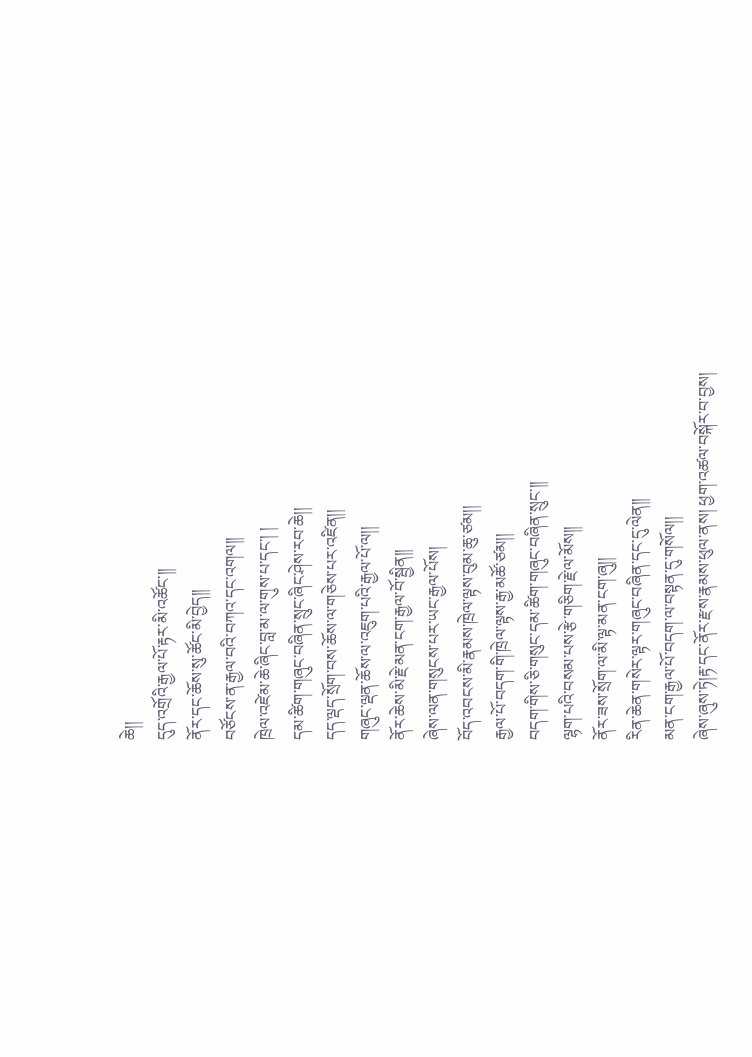ཆེ།།
དུད་འགྲོའི་རྒྱལ་པོ་རྟར་མི་འཚོང་།།
ནོར་དང་ཆོས་སུ་ཚོང་མི་བྱེད།།
བཙོངས་ན་རྒྱལ་བའི་བཀའ་དང་འགལ།།
ཁྲེལ་འཛེམ་ཆེ་ཞིང་བླ་མ་ལ་གུས་པ་དང་། །
དམ་ཚིག་གཞུང་བཞིན་སྲུང་ཞིང་ཤེས་རབ་ཆེ།།
དད་ལྡད་སྲོག་བས་ཆོས་ལ་གཅེས་པར་འཛིན།།
གཞུང་ལྡན་ཆོས་ལ་འཇུག་པའི་རྒྱལ་པོ་ལ།།
ནོར་ཆེས་མི་རྗེ་མན་ངག་རྒྱལ་བོ་སྦྱིན།།
ཞེས་ལན་གསུངས་པར་ཡང་རྒྱལ་པོས།
བོད་འབངས་མི་རྣམས་ཁྲེལ་ལྟས་བུམ་ཆུ་ཙམ།།
རྒྱལ་པོ་བདག་གི་ཁྲེལ་ལྟས་རྒྱ་མཚོ་ཙམ།།
བདག་གིས་ཅི་གསུང་དམ་ཚིག་གཞུང་བཞིན་སྲུང་།།
ལྷག་པའི་བསམ་པས་རྩེ་གཅིག་རྗེ་ལ་མོས།།
ནོར་ཟས་སྲོག་ལ་མི་ལྟ་མན་ངག་ཞུ།།
རིན་ཆེན་གསེར་ལྟར་གཞུང་བཞིན་དང་དུ་ལེན།།
མན་ངག་རྒྱལ་པོ་བདག་ལ་བསྟན་དུ་གསོལ།།
ཞེས་ཞུས་ཏེ།རྟ་དང་ནོར་རྫས་རྣམས་ཕུལ་ནས། ཕྱག་འཚལ་བསྐོར་བ་བྱས།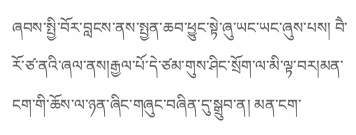ཞབས་སྤྱི་བོར་བླངས་ནས་སྤྱན་ཆབ་ཕྱུང་སྟེ་ཞུ་ཡང་ཡང་ཞུས་པས། བཻ་རོ་ཙ་ནའི་ཞལ་ནས།རྒྱལ་པོ་དེ་ཙམ་གུས་ཤིང་སྲོག་ལ་མི་ལྟ་བར།མན་ངག་གི་ཆོས་ལ་ཉན་ཞིང་གཞུང་བཞིན་དུ་སྒྲུབ་ན། མན་ངག་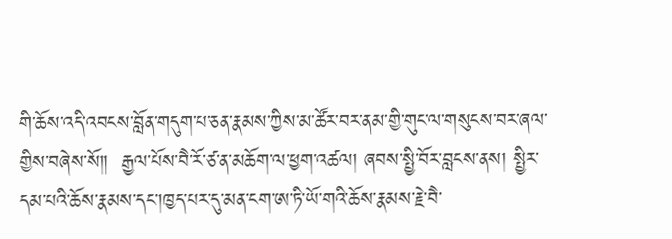གི་ཆོས་འདི་འབངས་བློན་གདུག་པ་ཅན་རྣམས་ཀྱིས་མ་ཚོར་བར་ནམ་གྱི་གུང་ལ་གསུངས་བར་ཞལ་གྱིས་བཞེས་སོ༎  རྒྱལ་པོས་བཻ་རོ་ཙ་ན་མཆོག་ལ་ཕྱག་འཚལ། ཞབས་སྤྱི་བོར་བླངས་ནས། སྤྱིར་དམ་པའི་ཆོས་རྣམས་དང་།ཁྱད་པར་དུ་མན་ངག་ཨ་ཏི་ཡོ་གའི་ཆོས་རྣམས་རྗེ་བཻ་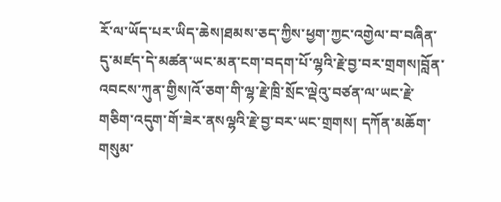རོ་ལ་ཡོད་པར་ཡིད་ཆེས།ཐམས་ཅད་ཀྱིས་ཕྱག་ཀྱང་འགྱེལ་བ་བཞིན་དུ་མཛད་དེ་མཚན་ཡང་མན་ངག་བདག་པོ་ལྷའི་རྗེ་བྱ་བར་གྲགས།བློན་འབངས་ཀུན་གྱིས།འོ་ཅག་གི་ལྷ་རྗེ་ཁྲི་སྲོང་ལྡེའུ་བཙན་ལ་ཡང་རྗེ་གཅིག་འདུག་གོ་ཟེར་ནསལྷའི་རྗེ་བྱ་བར་ཡང་གྲགས། དཀོན་མཆོག་གསུམ་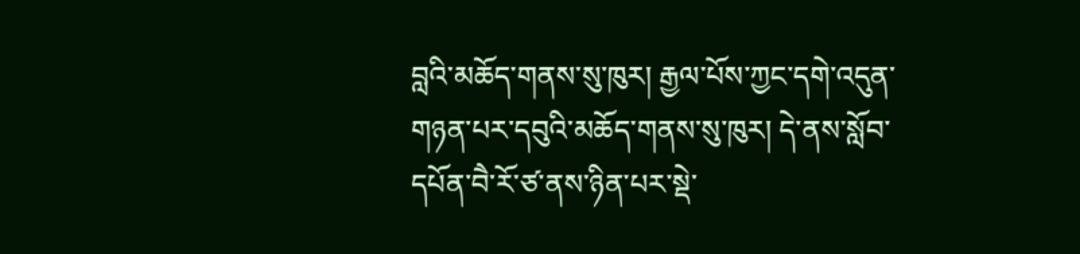བླའི་མཆོད་གནས་སུ་ཁུར། རྒྱལ་པོས་ཀྱང་དགེ་འདུན་གཉན་པར་དབུའི་མཆོད་གནས་སུ་ཁུར། དེ་ནས་སློབ་དཔོན་བཻ་རོ་ཙ་ནས་ཉིན་པར་སྡེ་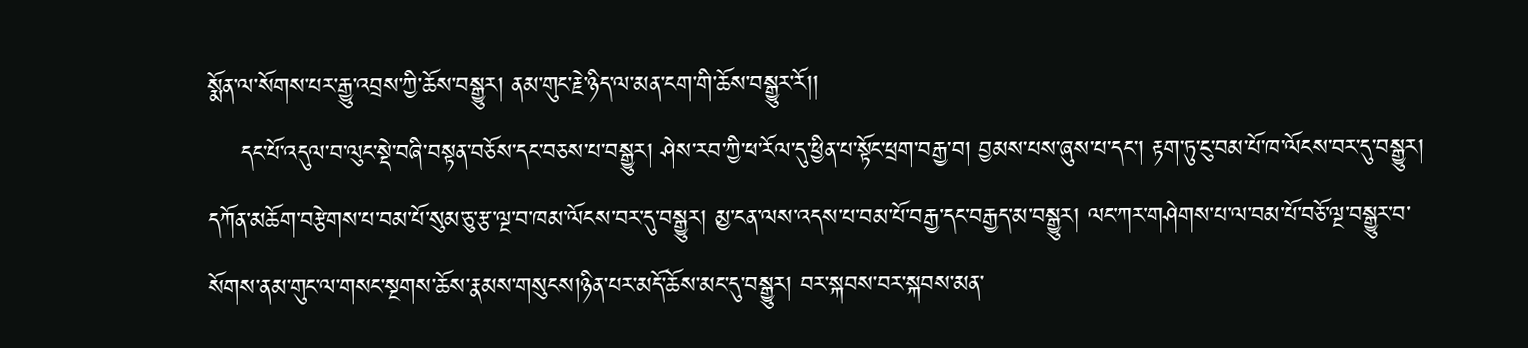སྨོན་ལ་སོགས་པར་རྒྱུ་འབྲས་ཀྱི་ཆོས་བསྒྱུར། ནམ་གུང་རྗེ་ཉིད་ལ་མན་ངག་གི་ཆོས་བསྒྱུར་རོ།།
    དང་པོ་འདུལ་བ་ལུང་སྡེ་བཞི་བསྟན་བཅོས་དང་བཅས་པ་བསྒྱུར། ཤེས་རབ་ཀྱི་ཕ་རོལ་དུ་ཕྱིན་པ་སྟོང་ཕྲག་བརྒྱ་བ། བྱམས་པས་ཞུས་པ་དང་། རྟག་ཏུ་ངུ་བམ་པོ་ཁ་ལོངས་བར་དུ་བསྒྱུར། དཀོན་མཆོག་བརྩེགས་པ་བམ་པོ་སུམ་ཅུ་རྩ་ལྔ་བ་ཁམ་ལོངས་བར་དུ་བསྒྱུར། མྱ་ངན་ལས་འདས་པ་བམ་པོ་བརྒྱ་དང་བརྒྱད་མ་བསྒྱུར། ལང་ཀར་གཤེགས་པ་ལ་བམ་པོ་བཅོ་ལྔ་བསྒྱུར་བ་སོགས་ནམ་གུང་ལ་གསང་སྔགས་ཆོས་རྣམས་གསུངས།ཉིན་པར་མདོ་ཆོས་མང་དུ་བསྒྱུར། བར་སྐབས་བར་སྐབས་མན་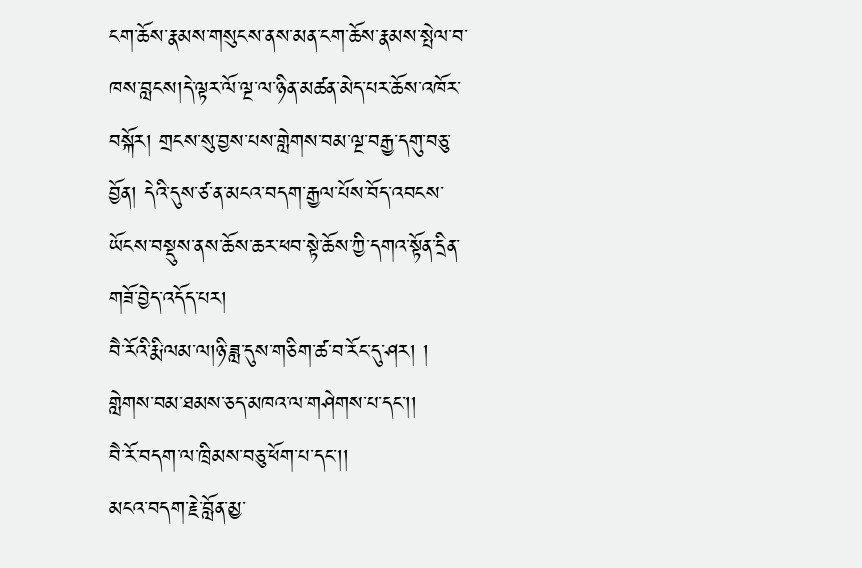ངག་ཆོས་རྣམས་གསུངས་ནས་མན་ངག་ཆོས་རྣམས་སྤེལ་བ་ཁས་བླངས།དེ་ལྟར་ལོ་ལྔ་ལ་ཉིན་མཚན་མེད་པར་ཆོས་འཁོར་བསྐོར། གྲངས་སུ་བྱས་པས་གླེགས་བམ་ལྔ་བརྒྱ་དགུ་བཅུ་བྱོན། དེའི་དུས་ཙ་ན་མངའ་བདག་རྒྱལ་པོས་བོད་འབངས་ཡོངས་བསྡུས་ནས་ཆོས་ཆར་ཕབ་སྟེ་ཆོས་ཀྱི་དགའ་སྟོན་དྲིན་གཟོ་བྱེད་འདོད་པར།
བཻ་རོའི་རྨི་ལམ་ལ།ཉི་ཟླ་དུས་གཅིག་ཚ་བ་རོང་དུ་ཤར། །
གླེགས་བམ་ཐམས་ཅད་མཁའ་ལ་གཤེགས་པ་དང་།།
བཻ་རོ་བདག་ལ་ཁྲིམས་བཅུ་ཕོག་པ་དང་།།
མངའ་བདག་རྗེ་བློན་མྱ་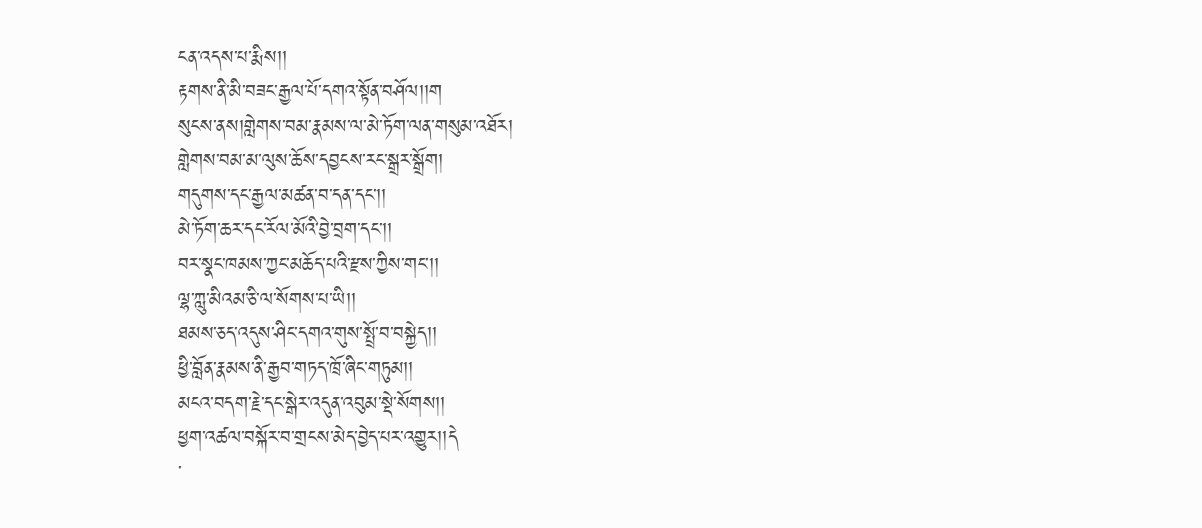ངན་འདས་པ་རྨིས།།
རྟགས་ནི་མི་བཟང་རྒྱལ་པོ་དགའ་སྟོན་བཤོལ།།ག
སུངས་ནས།གླེགས་བམ་རྣམས་ལ་མེ་ཏོག་ལན་གསུམ་འཐོར།
གླེགས་བམ་མ་ལུས་ཆོས་དབྱངས་རང་སྒྲར་སྒྲོག།
གདུགས་དང་རྒྱལ་མཚན་བ་དན་དང་།།
མེ་ཏོག་ཆར་དང་རོལ་མོའི་བྱེ་བྲག་དང་།།
བར་སྣང་ཁམས་ཀྱང་མཆོད་པའི་རྫས་ཀྱིས་གང་།།
ལྷ་ཀླུ་མིའམ་ཅི་ལ་སོགས་པ་ཡི།།
ཐམས་ཅད་འདུས་ཤིང་དགའ་གུས་སྤྲོ་བ་བསྐྱེད།།
ཕྱི་བློན་རྣམས་ནི་རྒྱབ་གཏད་ཁྲོ་ཞིང་གཏུམ།།
མངའ་བདག་རྗེ་དང་སྒེར་འདུན་འབུམ་སྡེ་སོགས།།
ཕྱག་འཚལ་བསྐོར་བ་གྲངས་མེད་བྱེད་པར་འགྱུར།།དེ
་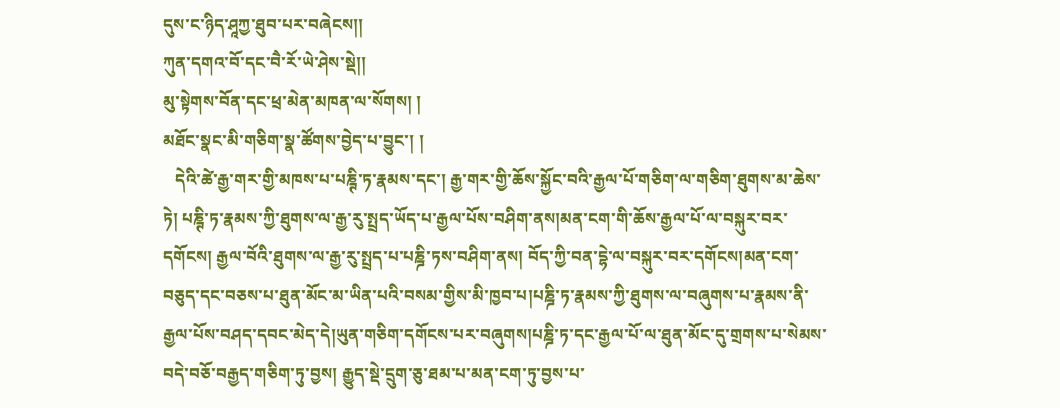དུས་ང་ཉིད་ཤཱཀྱ་ཐུབ་པར་བཞེངས།།
ཀུན་དགའ་བོ་དང་བཻ་རོ་ཡེ་ཤེས་སྡེ།།
མུ་སྟེགས་བོན་དང་ཕྲ་མེན་མཁན་ལ་སོགས། །
མཐོང་སྣང་མི་གཅིག་སྣ་ཚོགས་བྱེད་པ་བྱུང་། །
   དེའི་ཚེ་རྒྱ་གར་གྱི་མཁས་པ་པཎྚི་ཏ་རྣམས་དང་། རྒྱ་གར་གྱི་ཆོས་སྐྱོང་བའི་རྒྱལ་པོ་གཅིག་ལ་གཅིག་ཐུགས་མ་ཆེས་ཏེ། པཎྚི་ཏ་རྣམས་ཀྱི་ཐུགས་ལ་རྒྱ་རུ་སྤྲད་ཡོད་པ་རྒྱལ་པོས་བཤིག་ནས།མན་ངག་གི་ཆོས་རྒྱལ་པོ་ལ་བསྐུར་བར་དགོངས། རྒྱལ་བོའི་ཐུགས་ལ་རྒྱ་རུ་སྤྲད་པ་པཎྜི་ཏས་བཤིག་ནས། བོད་ཀྱི་བན་དྷེ་ལ་བསྐུར་བར་དགོངས།མན་ངག་བཅུད་དང་བཅས་པ་ཐུན་མོང་མ་ཡིན་པའི་བསམ་གྱིས་མི་ཁྱབ་པ།པཎྜི་ཏ་རྣམས་ཀྱི་ཐུགས་ལ་བཞུགས་པ་རྣམས་ནི་རྒྱལ་པོས་བཤད་དབང་མེད་དེ།ཡུན་གཅིག་དགོངས་པར་བཞུགས།པཎྜི་ཏ་དང་རྒྱལ་པོ་ལ་ཐུན་མོང་དུ་གྲགས་པ་སེམས་བདེ་བཅོ་བརྒྱད་གཅིག་ཏུ་བྱས། རྒྱུད་སྡེ་དྲུག་ཅུ་ཐམ་པ་མན་ངག་ཏུ་བྱས་པ་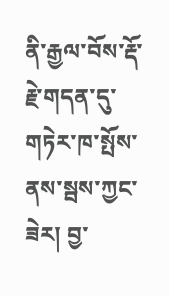ནི་རྒྱལ་བོས་རྡོ་རྗེ་གདན་དུ་གཏེར་ཁ་སྤོས་ནས་སྦས་ཀྱང་ཟེར། བྱ་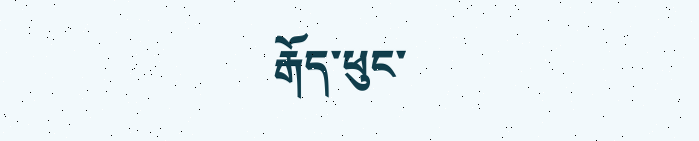རྒོད་ཕུང་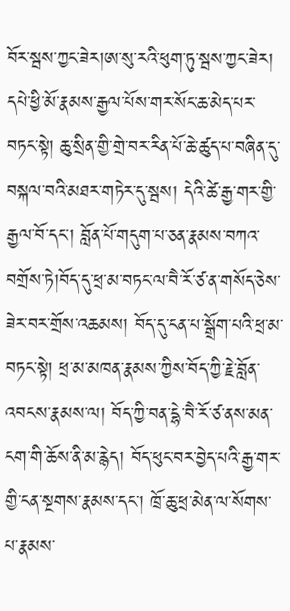བོར་སྦས་ཀྱང་ཟེར།ཨ་སུ་རའི་ཕུག་ཏུ་སྦས་ཀྱང་ཟེར། དཔེ་ཕྱི་མོ་རྣམས་རྒྱལ་པོས་གར་སོང་ཆ་མེད་པར་བཏང་སྟེ། ཆུ་སྲིན་གྱི་གྲེ་བར་རིན་པོ་ཆེ་ཚུད་པ་བཞིན་དུ་བསྐལ་བའི་མཐར་གཏེར་དུ་སྦས། དེའི་ཚེ་རྒྱ་གར་གྱི་རྒྱལ་བོ་དང་། བློན་པོ་གདུག་པ་ཅན་རྣམས་བཀའ་བགྲོས་ཏེ།བོད་དུ་ཕྲ་མ་བཏང་ལ་བཻ་རོ་ཙ་ན་གསོད་ཅེས་ཟེར་བར་གྲོས་འཆམས། བོད་དུ་ངན་པ་སྒྲོག་པའི་ཕྲ་མ་བཏང་སྟེ། ཕྲ་མ་མཁན་རྣམས་ཀྱིས་བོད་ཀྱི་རྗེ་བློན་འབངས་རྣམས་ལ། བོད་ཀྱི་བན་དྷེ་བཻ་རོ་ཙ་ནས་མན་ངག་གི་ཆོས་ནི་མ་རྙེད། བོད་ཕུང་བར་བྱེད་པའི་རྒྱ་གར་གྱི་ངན་སྔགས་རྣམས་དང་། ཁྲོ་ཆུ་ཕྲ་མེན་ལ་སོགས་པ་རྣམས་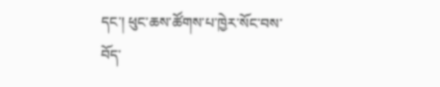དང་། ཕུང་ཆས་ཚོགས་པ་ཁྱེར་སོང་བས་བོད་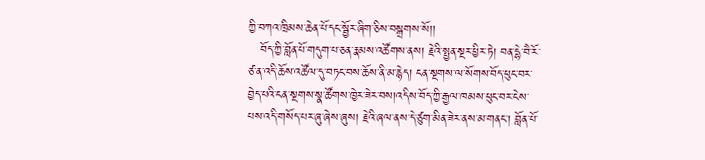ཀྱི་བཀའ་ཁྲིམས་ཆེན་པོ་དང་སྦྱོར་ཞིག་ཅིས་བསྒྲགས་སོ།།
   བོད་ཀྱི་བློན་པོ་གདུག་པ་ཅན་རྣམས་འཚོགས་ནས། རྗེའི་སྤྱན་སྔར་ཕྱིར་ཏེ། བན་དྷེ་བཻ་རོ་ཙ་ན་འདི་ཆོས་འཚོལ་དུ་བཏང་བས་ཆོས་ནི་མ་རྙེད། ངན་སྔགས་ལ་སོགས་བོད་ཕུང་བར་བྱེད་པའི་ངན་སྔགས་སྣ་ཚོགས་ཁྱེར་ཟེར་བས།འདིས་བོད་ཀྱི་རྒྱལ་ཁམས་ཕུང་བར་ངེས་པས་འདི་གསོད་པར་ཞུ་ཞེས་ཞུས། རྗེའི་ཞལ་ནས་དེ་ཙུག་མིན་ཟེར་ནས་མ་གནང་། བློན་པོ་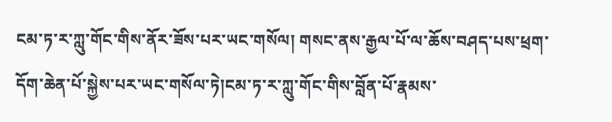ངམ་ཏ་ར་ཀླུ་གོང་གིས་ནོར་ཟོས་པར་ཡང་གསོལ། གསང་ནས་རྒྱལ་པོ་ལ་ཆོས་བཤད་པས་ཕྲག་དོག་ཆེན་པོ་སྐྱེས་པར་ཡང་གསོལ་ཏེ།ངམ་ཏ་ར་ཀླུ་གོང་གིས་བློན་པོ་རྣམས་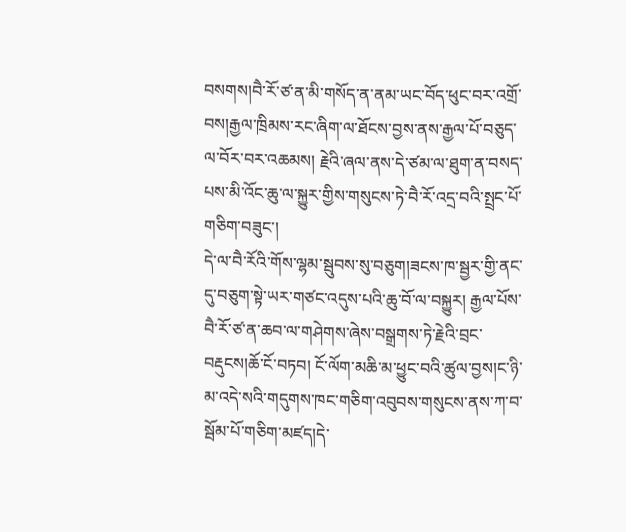བསགས།བཻ་རོ་ཙ་ན་མི་གསོད་ན་ནམ་ཡང་བོད་ཕུང་བར་འགྲོ་བས།རྒྱལ་ཁྲིམས་རང་ཞིག་ལ་ཐོངས་བྱས་ནས་རྒྱལ་པོ་བཅུད་ལ་བོར་བར་འཆམས། རྗེའི་ཞལ་ནས་དེ་ཙམ་ལ་ཐུག་ན་བསད་པས་མི་འོང་ཆུ་ལ་སྐྱུར་གྱིས་གསུངས་ཏེ་བཻ་རོ་འདྲ་བའི་སྤྲང་པོ་གཅིག་བཟུང་།
དེ་ལ་བཻ་རོའི་གོས་ལྷམ་སྦུབས་སུ་བཅུག།ཟངས་ཁ་སྦྱར་གྱི་ནང་དུ་བཅུག་སྟེ་ཡར་གཙང་འདུས་པའི་ཆུ་བོ་ལ་བསྐྱུར། རྒྱལ་པོས་བཻ་རོ་ཙ་ན་ཆབ་ལ་གཤེགས་ཞེས་བསྒྲགས་ཏེ་རྗེའི་བྲང་བརྡུངས།ཆོ་ངོ་བཏབ། ངོ་ལོག་མཆི་མ་ཕྱུང་བའི་ཚུལ་བྱས།ང་ཉི་མ་འདེ་སའི་གདུགས་ཁང་གཅིག་འབུབས་གསུངས་ནས་ཀ་བ་སྦོམ་པོ་གཅིག་མཛད།དེ་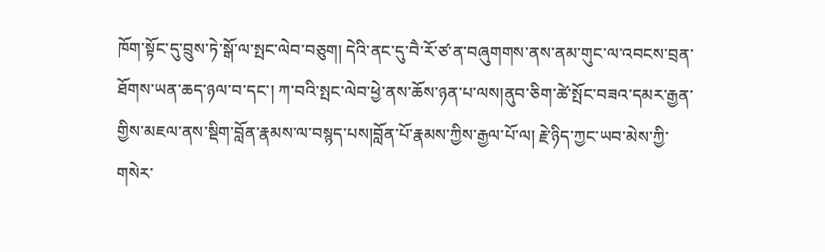ཁོག་སྟོང་དུ་བྲུས་ཏེ་སྒོ་ལ་སྤང་ལེབ་བཅུག། དེའི་ནང་དུ་བཻ་རོ་ཙ་ན་བཞུགགས་ནས་ནམ་གུང་ལ་འབངས་བྲན་ཐོགས་ཡན་ཆད་ཉལ་བ་དང་། ཀ་བའི་སྤང་ལེབ་ཕྱེ་ནས་ཆོས་ཉན་པ་ལས།ནུབ་ཅིག་ཚེ་སྤོང་བཟའ་དམར་རྒྱན་གྱིས་མཇལ་ནས་སྡིག་བློན་རྣམས་ལ་བསྙད་པས།བློན་པོ་རྣམས་ཀྱིས་རྒྱལ་པོ་ལ། རྗེ་ཉིད་ཀྱང་ཡབ་མེས་ཀྱི་གསེར་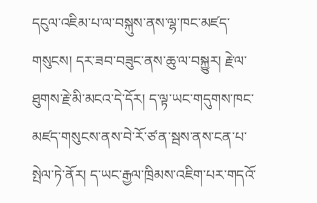དངུལ་འཇིམ་པ་ལ་བསྐུས་ནས་ལྷ་ཁང་མཛད་གསུངས། དར་ཟབ་བཟུང་ནས་ཆུ་ལ་བསྐྱུར། རྗེ་ལ་ཐུགས་རྗེ་མི་མངའ་དེ་དོར། ད་ལྟ་ཡང་གདུགས་ཁང་མཛད་གསུངས་ནས་བེ་རོ་ཙ་ན་སྦས་ནས་ངན་པ་སྤེལ་ཏེ་ནོར། ད་ཡང་རྒྱལ་ཁྲིམས་འཇིག་པར་གདའོ་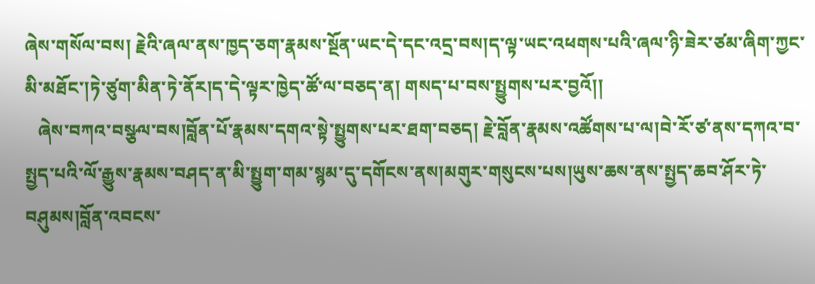ཞེས་གསོལ་བས། རྗེའི་ཞལ་ནས་ཁྱད་ཅག་རྣམས་སྔོན་ཡང་དེ་དང་འདྲ་བས།ད་ལྟ་ཡང་འཕགས་པའི་ཞལ་ཉི་ཟེར་ཙམ་ཞིག་ཀྱང་མི་མཐོང་།ཏེ་ཙུག་མིན་ཏེ་ནོར།ད་དེ་ལྟར་ཁྱེད་ཚོ་ལ་བཅད་ན། གསད་པ་བས་སྤྱུགས་པར་བྱའོ།།
   ཞེས་བཀའ་བསྩལ་བས།བློན་པོ་རྣམས་དགའ་སྟེ་སྤྱུགས་པར་ཐག་བཅད། རྗེ་བློན་རྣམས་འཚོགས་པ་ལ།བེ་རོ་ཙ་ནས་དཀའ་བ་སྤྱད་པའི་ལོ་རྒྱུས་རྣམས་བཤད་ན་མི་སྤྱུག་གམ་སྙམ་དུ་དགོངས་ནས།མགུར་གསུངས་པས།ཡུས་ཆས་ནས་སྤྱད་ཆབ་ཤོར་ཏེ་བཤུམས།བློན་འབངས་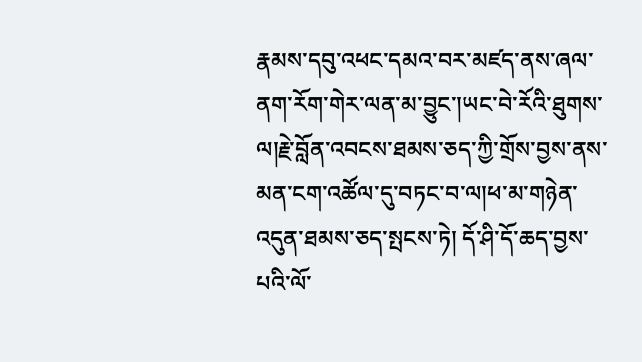རྣམས་དབུ་འཕང་དམའ་བར་མཛད་ནས་ཞལ་ནག་རོག་གེར་ལན་མ་བྱུང་།ཡང་བེ་རོའི་ཐུགས་ལ།རྗེ་བློན་འབངས་ཐམས་ཅད་ཀྱི་གྲོས་བྱས་ནས་མན་ངག་འཚོལ་དུ་བཏང་བ་ལ།ཕ་མ་གཉེན་འདུན་ཐམས་ཅད་སྤངས་ཏེ། དོ་ཤི་དོ་ཆད་བྱས་པའི་ལོ་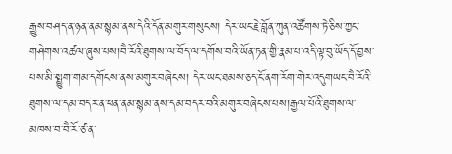རྒྱུས་བཤད་ན་ཉན་ནམ་སྙམ་ནས་དེའི་དོན་མགུར་གསུངས། དེར་ཡང་རྗེ་བློན་ཀུན་འཚོགས་ཏེ་ཅིས་ཀྱང་གཤེགས་འཚལ་ཞུས་པས།བཻ་རོའི་ཐུགས་ལ་བོད་ལ་དགོས་བའི་ཡོན་ཏན་གྱི་རྣམ་པ་འདི་ལྟ་བུ་ཡོད་དོ་བྱས་པས་མི་སྤྱུག་གམ་དགོངས་ནས་མགུར་བཞེངས། དེར་ཡང་ཐམས་ཅད་ངོ་ནག་རོག་གེར་འདུགཡང་བཻ་རོའི་ཐུགས་ལ་དམ་བདར་ན་ཕན་ནམ་སྙམ་ནས་དམ་བདར་བའི་མགུར་བཞེངས་པས།རྒྱལ་པོའི་ཐུགས་ལ་མཁས་བ་བཻ་རོ་ཙ་ན་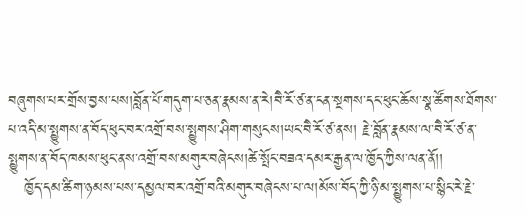བཞུགས་པར་གྲོས་བྱས་པས།བློན་པོ་གདུག་པ་ཅན་རྣམས་ན་རེ།བཻ་རོ་ཙ་ན་ངན་སྔགས་དང་ཕུང་ཆོས་སྣ་ཚོགས་ཐོགས་པ་འདི་མ་སྤྱུགས་ན་བོད་ཕུང་བར་འགྲོ་བས་སྤྱུགས་ཤིག་གསུངས།ཡང་བཻ་རོ་ཙ་ནས། རྗེ་བློན་རྣམས་ལ་བཻ་རོ་ཙ་ན་སྤྱུགས་ན་བོད་ཁམས་ཕུང་ནས་འགྲོ་བས་མགུར་བཞེངས།ཚེ་སྤོང་བཟའ་དམར་རྒྱན་ལ་ཁྱོད་ཀྱིས་ལན་ནོ།།
   ཁྱོད་དམ་ཚིག་ཉམས་པས་དམྱལ་བར་འགྲོ་བའི་མགུར་བཞེངས་པ་ལ།མོས་བོད་ཀྱི་ཉི་མ་སྤྱུགས་པ་སྙིང་རེ་རྗེ་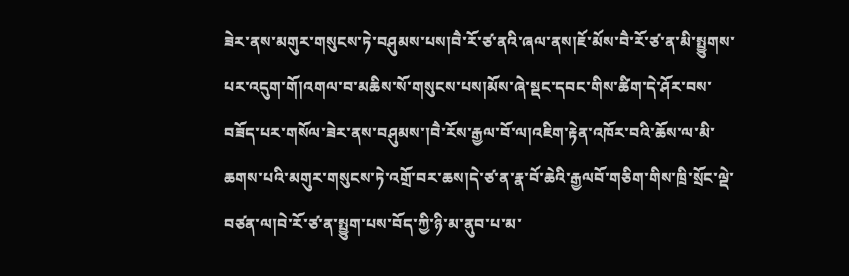ཟེར་ནས་མགུར་གསུངས་ཏེ་བཤུམས་པས།བཻ་རོ་ཙ་ནའི་ཞལ་ནས།ཇོ་མོས་བཻ་རོ་ཙ་ན་མི་སྤྱུགས་པར་འདུག་གོ།འགལ་བ་མཆིས་སོ་གསུངས་པས།མོས་ཞེ་སྡང་དབང་གིས་ཚིག་དེ་ཤོར་བས་བཟོད་པར་གསོལ་ཟེར་ནས་བཤུམས་།བཻ་རོས་རྒྱལ་བོ་ལ།འཇིག་རྟེན་འཁོར་བའི་ཆོས་ལ་མི་ཆགས་པའི་མགུར་གསུངས་ཏེ་འགྲོ་བར་ཆས།དེ་ཙ་ན་རྣ་བོ་ཆེའི་རྒྱལབོ་གཅིག་གིས་ཁྲི་སྲོང་ལྡེ་བཙན་ལ།བེ་རོ་ཙ་ན་སྤྱུག་པས་བོད་ཀྱི་ཉི་མ་ནུབ་པ་མ་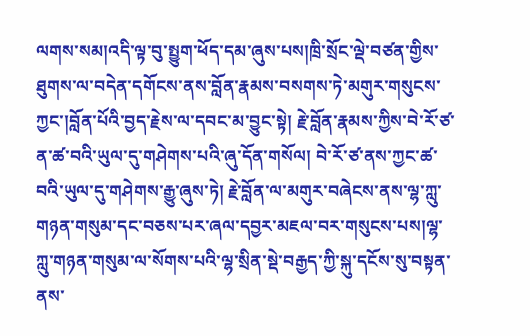ལགས་སམ།འདི་ལྟ་བུ་སྤྱུག་ཕོད་དམ་ཞུས་པས།ཁྲི་སྲོང་ལྡེ་བཙན་གྱིས་ཐུགས་ལ་བདེན་དགོངས་ནས་བློན་རྣམས་བསགས་ཏེ་མགུར་གསུངས་ཀྱང་།བློན་པོའི་བྱད་རྗེས་ལ་དབང་མ་བྱུང་སྟེ། རྗེ་བློན་རྣམས་ཀྱིས་བེ་རོ་ཙ་ན་ཚ་བའི་ཡུལ་དུ་གཤེགས་པའི་ཞུ་དོན་གསོལ། བེ་རོ་ཙ་ནས་ཀྱང་ཚ་བའི་ཡུལ་དུ་གཤེགས་རྒྱུ་ཞུས་ཏེ། རྗེ་བློན་ལ་མགུར་བཞེངས་ནས་ལྷ་ཀླུ་གཉན་གསུམ་དང་བཅས་པར་ཞལ་དབྱར་མཇལ་བར་གསུངས་པས།ལྷ་ཀླུ་གཉན་གསུམ་ལ་སོགས་པའི་ལྷ་སྲིན་སྡེ་བརྒྱད་ཀྱི་སྐུ་དངོས་སུ་བསྟན་ནས་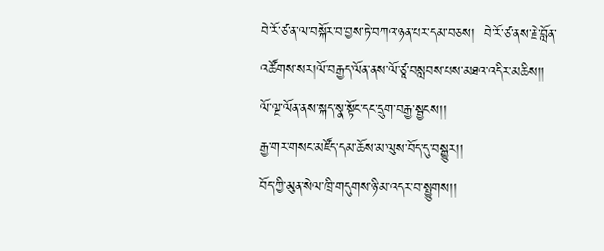བེ་རོ་ཙ་ན་ལ་བསྐོར་བ་བྱས་ཏེ་བཀའ་ཉན་པར་དམ་བཅས།  བེ་རོ་ཙ་ནས་རྗེ་བློན་འཚོགས་སར།ལོ་བརྒྱད་ལོན་ནས་ལོ་ཙཱ་བསླབས་པས་མཐའ་འདིར་མཆིས།།
ལོ་ལྔ་ལོན་ནས་སྐད་སྣ་སྟོང་དང་དྲུག་བརྒྱ་སྦྱངས།།
རྒྱ་གར་གསང་མཛོད་དམ་ཆོས་མ་ལུས་བོད་དུ་བསྒྱུར།།
བོད་ཀྱི་མུན་སེལ་ཁྲི་གདུགས་ཉི་མ་འདར་བ་སྤྱུགས།།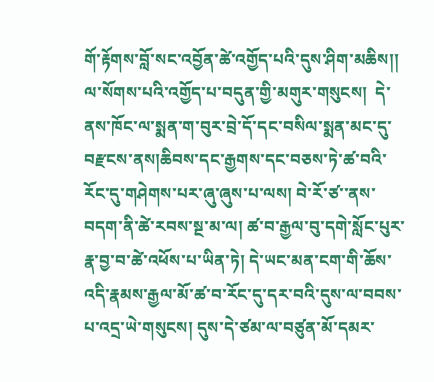གོ་རྟོགས་བློ་སང་འབྱོན་ཚེ་འགྱོད་པའི་དུས་ཤིག་མཆིས།།
ལ་སོགས་པའི་འགྱོད་པ་བདུན་གྱི་མགུར་གསུངས།  དེ་ནས་ཁོང་ལ་སྨན་ག་བུར་བྲེ་དོ་དང་བསིལ་སྨན་མང་དུ་བརྫངས་ནས།ཆིབས་དང་རྒྱགས་དང་བཅས་ཏེ་ཚ་བའི་རོང་དུ་གཤེགས་པར་ཞུ་ཞུས་པ་ལས། བེ་རོ་ཙ་་ནས་བདག་ནི་ཚེ་རབས་སྔ་མ་ལ། ཚ་བ་རྒྱལ་བུ་དགེ་སློང་པུར་རྣ་བྱ་བ་ཚེ་འཕོས་པ་ཡིན་ཏེ། དེ་ཡང་མན་ངག་གི་ཆོས་འདི་རྣམས་རྒྱལ་མོ་ཚ་བ་རོང་དུ་དར་བའི་དུས་ལ་བབས་པ་འདྲ་ཡེ་གསུངས། དུས་དེ་ཙམ་ལ་བཙུན་མོ་དམར་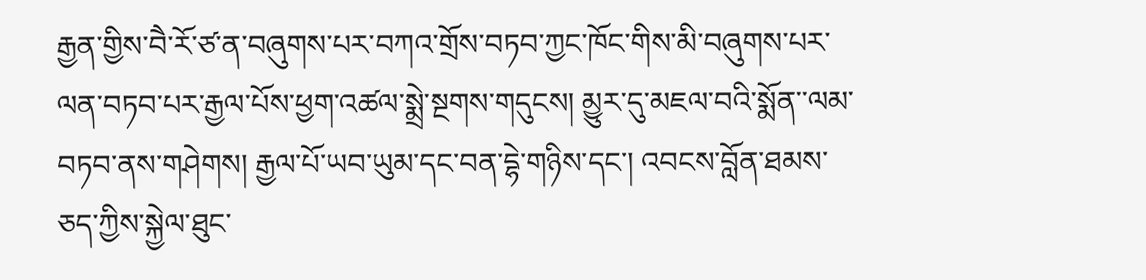རྒྱན་གྱིས་བཻ་རོ་ཙ་ན་བཞུགས་པར་བཀའ་གྲོས་བཏབ་ཀྱང་ཁོང་གིས་མི་བཞུགས་པར་ལན་བཏབ་པར་རྒྱལ་པོས་ཕྱག་འཚལ་སྨྲེ་སྔགས་གདུངས། མྱུར་དུ་མཇལ་བའི་སྨོན་་ལམ་བཏབ་ནས་གཤེགས། རྒྱལ་པོ་ཡབ་ཡུམ་དང་བན་དྷེ་གཉིས་དང་། འབངས་བློན་ཐམས་ཅད་ཀྱིས་སྐྱེལ་ཐུང་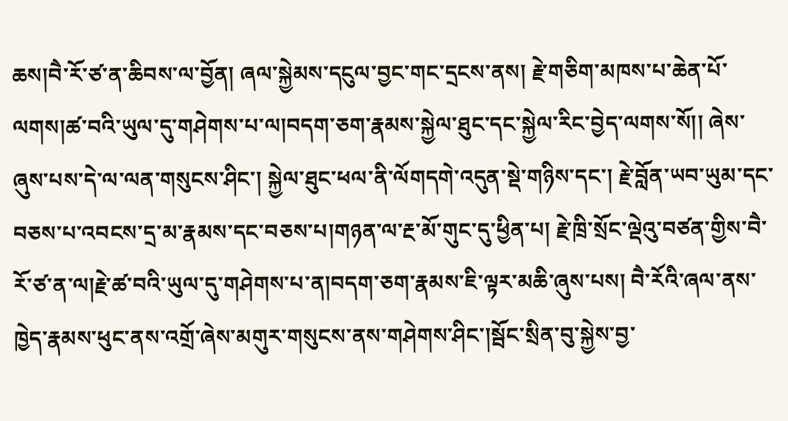ཆས།བཻ་རོ་ཙ་ན་ཆིབས་ལ་བྱོན། ཞལ་སྐྱེམས་དངུལ་བྱང་གང་དྲངས་ནས། རྗེ་གཅིག་མཁས་པ་ཆེན་པོ་ལགས།ཚ་བའི་ཡུལ་དུ་གཤེགས་པ་ལ།བདག་ཅག་རྣམས་སྐྱེལ་ཐུང་དང་སྐྱེལ་རིང་བྱེད་ལགས་སོ།། ཞེས་ཞུས་པས་དེ་ལ་ལན་གསུངས་ཤིང་། སྐྱེལ་ཐུང་ཕལ་ནི་ལོགདགེ་འདུན་སྡེ་གཉིས་དང་། རྗེ་བློན་ཡབ་ཡུམ་དང་བཅས་པ་འབངས་དྲ་མ་རྣམས་དང་བཅས་པ།གཉན་ལ་རྔ་མོ་གུང་དུ་ཕྱིན་པ། རྗེ་ཁྲི་སྲོང་ལྡེའུ་བཙན་གྱིས་བཻ་རོ་ཙ་ན་ལ།རྗེ་ཚ་བའི་ཡུལ་དུ་གཤེགས་པ་ན།བདག་ཅག་རྣམས་ཇི་ལྟར་མཆི་ཞུས་པས། བཻ་རོའི་ཞལ་ནས་ཁྱེད་རྣམས་ཕུང་ནས་འགྲོ་ཞེས་མགུར་གསུངས་ནས་གཤེགས་ཤིང་།སྦོང་སྲིན་བུ་སྐྱེས་བྱ་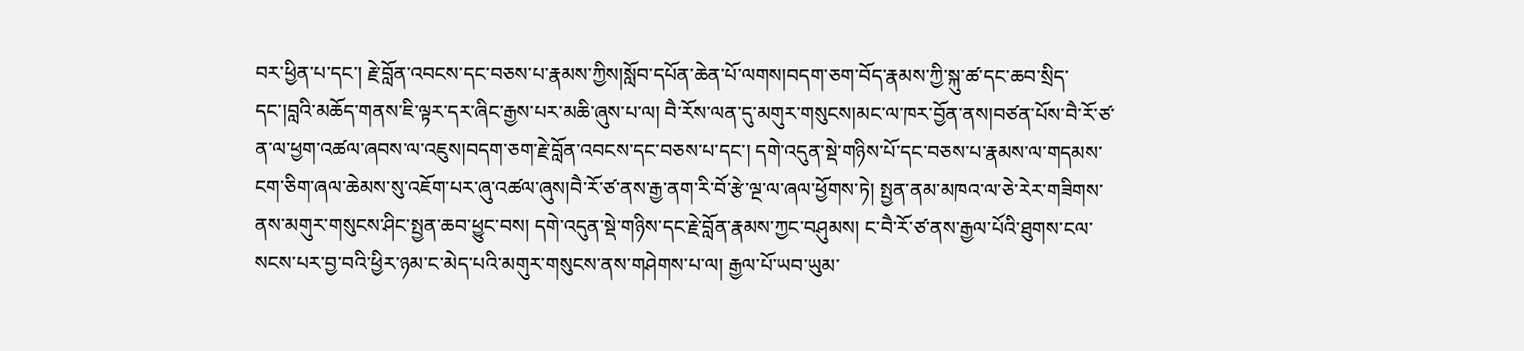བར་ཕྱིན་པ་དང་། རྗེ་བློན་འབངས་དང་བཅས་པ་རྣམས་ཀྱིས།སློབ་དཔོན་ཆེན་པོ་ལགས།བདག་ཅག་བོད་རྣམས་ཀྱི་སྐུ་ཚ་དང་ཆབ་སྲིད་དང་།བླའི་མཆོད་གནས་ཇི་ལྟར་དར་ཞིང་རྒྱས་པར་མཆི་ཞུས་པ་ལ། བཻ་རོས་ལན་དུ་མགུར་གསུངས།མང་ལ་ཁར་བྱོན་ནས།བཙན་པོས་བཻ་རོ་ཙ་ན་ལ་ཕྱག་འཚལ་ཞབས་ལ་འཇུས།བདག་ཅག་རྗེ་བློན་འབངས་དང་བཅས་པ་དང་། དགེ་འདུན་སྡེ་གཉིས་པོ་དང་བཅས་པ་རྣམས་ལ་གདམས་ངག་ཅིག་ཞལ་ཆེམས་སུ་འཇོག་པར་ཞུ་འཚལ་ཞུས།བཻ་རོ་ཙ་ནས་རྒྱ་ནག་རི་བོ་རྩེ་ལྔ་ལ་ཞལ་ཕྱོགས་ཏེ། སྤྱན་ནམ་མཁའ་ལ་ཅེ་རེར་གཟིགས་ནས་མགུར་གསུངས་ཤིང་སྤྱན་ཆབ་ཕྱུང་བས། དགེ་འདུན་སྡེ་གཉིས་དང་རྗེ་བློན་རྣམས་ཀྱང་བཤུམས། ང་བཻ་རོ་ཙ་ནས་རྒྱལ་པོའི་ཐུགས་ངལ་སངས་པར་བྱ་བའི་ཕྱིར་ཉམ་ང་མེད་པའི་མགུར་གསུངས་ནས་གཤེགས་པ་ལ། རྒྱལ་པོ་ཡབ་ཡུམ་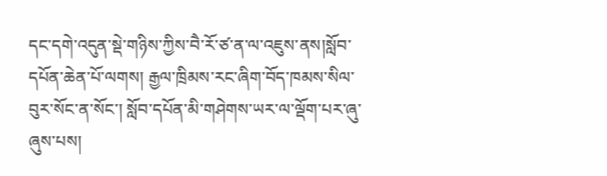དང་དགེ་འདུན་སྡེ་གཉིས་ཀྱིས་བཻ་རོ་ཙ་ན་ལ་འཇུས་ནས།སློབ་དཔོན་ཆེན་པོ་ལགས། རྒྱལ་ཁྲིམས་རང་ཞིག་བོད་ཁམས་སིལ་བུར་སོང་ན་སོང་། སློབ་དཔོན་མི་གཤེགས་ཡར་ལ་ལྡོག་པར་ཞུ་ཞུས་པས།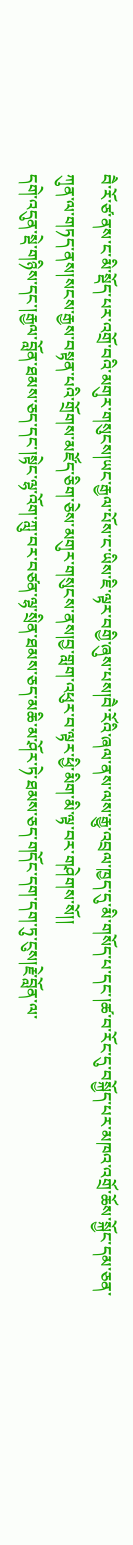བཻ་རོ་ཙ་ནས་ང་མི་སྡོད་པར་འགྲོ་བའི་མགུར་གསུངས།ཡང་རྒྱལ་པོས་ང་ཡིས་ཇི་ལྟར་བགྱི་ཞུས་པས།བཻ་རོའི་ཞལ་ནས་ལས་རྒྱུ་འབྲལ་ཁྱད་དུ་མི་གསོད་པ་དང་།ཚ་བ་རོང་དུ་བསྐྱོད་པར་མཁའ་འགྲོ་ཆོས་སྐྱོང་དམ་ཅན་ཀུན་ལ་གཏད་ནས།སངས་རྒྱས་བསྟན་པའི་གྲོགས་མཛོད་ཅིག་ཅེས་མགུར་གསུངས་ནས།བྱ་གླག་འཕུར་བ་ལྟར་ཕྱི་མིག་མི་ལྟ་བར་གཤེགས་སོ།།
དགེ་འདུན་སྡེ་གཉིས་དང་།རྒྱལ་བློན་ཐམས་ཅད་དང་།སྟེང་ལྷ་འོག་ཀླུ་བར་བཙན་ལྷ་སྲིན་ཐམས་ཅད་མཆི་མ་ཤོར་ཏེ་ཐམས་ཅད་གདོང་དག་དག་ཏུ་ངུས།རྗེ་བློན་ལ་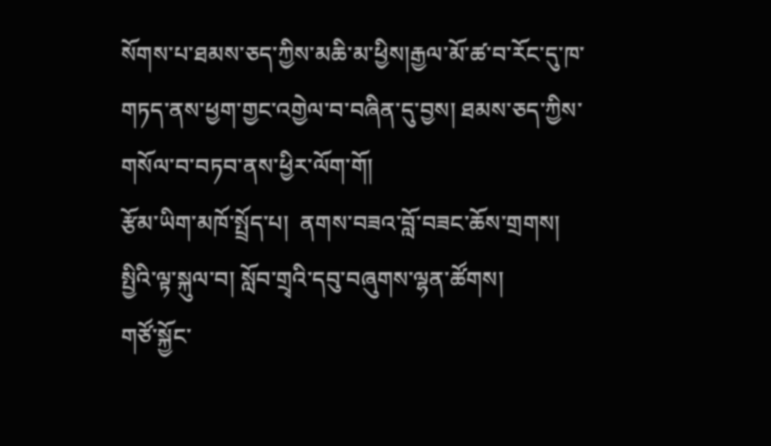སོགས་པ་ཐམས་ཅད་ཀྱིས་མཆི་མ་ཕྱིས།རྒྱལ་མོ་ཚ་བ་རོང་དུ་ཁ་གཏད་ནས་ཕྱག་གྱང་འགྱེལ་བ་བཞིན་དུ་བྱས། ཐམས་ཅད་ཀྱིས་གསོལ་བ་བཏབ་ནས་ཕྱིར་ལོག་གོ།
རྩོམ་ཡིག་མཁོ་སྤྲོད་པ།  ནགས་བཟའ་བློ་བཟང་ཆོས་གྲགས།
སྤྱིའི་ལྟ་སྐུལ་བ། སློབ་གྲྭའི་དབུ་བཞུགས་ལྷན་ཚོགས།
གཙོ་སྐྱོང་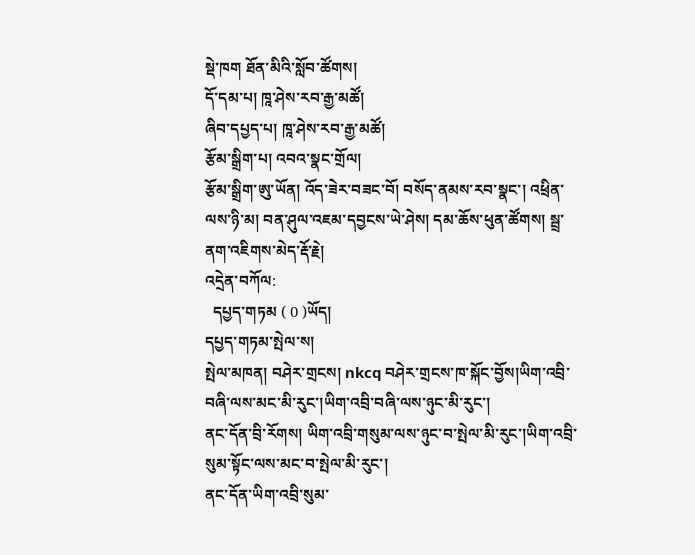སྡེ་ཁག ཐོན་མིའི་སློབ་ཚོགས།
དོ་དམ་པ། ཁཱ་ཤེས་རབ་རྒྱ་མཚོ།
ཞིབ་དཔྱད་པ། ཁཱ་ཤེས་རབ་རྒྱ་མཚོ།
རྩོམ་སྒྲིག་པ། འབའ་སྣང་གྲོལ།
རྩོམ་སྒྲིག་ཨུ་ཡོན། འོད་ཟེར་བཟང་བོ། བསོད་ནམས་རབ་སྣང་། འཕྲིན་ལས་ཉི་མ། བན་ཤུལ་འཇམ་དབྱངས་ཡེ་ཤེས། དམ་ཆོས་ཕུན་ཚོགས། སྦྲ་ནག་འཇིགས་མེད་རྡོ་རྗེ།
འདྲེན་བཀོལ:
  དཔྱད་གཏམ ( 0 )ཡོད།
དཔྱད་གཏམ་སྤེལ་ས།
སྤེལ་མཁན། བཤེར་གྲངས། nkcq བཤེར་གྲངས་ཁ་སྐོང་བྱོས།ཡིག་འབྲི་བཞི་ལས་མང་མི་རུང་།ཡིག་འབྲི་བཞི་ལས་ཉུང་མི་རུང་།
ནང་དོན་བྲི་རོགས། ཡིག་འབྲི་གསུམ་ལས་ཉུང་བ་སྤེལ་མི་རུང་།ཡིག་འབྲི་སུམ་སྟོང་ལས་མང་བ་སྤེལ་མི་རུང་།
ནང་དོན་ཡིག་འབྲི་སུམ་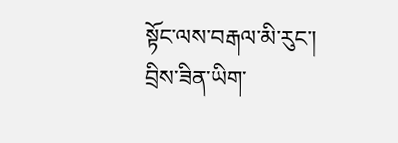སྟོང་ལས་བརྒལ་མི་རུང་། བྲིས་ཟིན་ཡིག་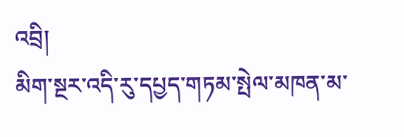འབྲི།
མིག་སྔར་འདི་རུ་དཔྱད་གཏམ་སྤེལ་མཁན་མ་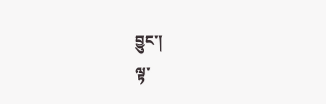བྱུང་།
ལྟ་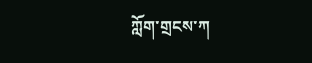ཀློག་གྲངས་ཀ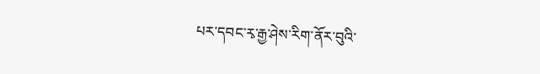པར་དབང་རྭ་རྒྱ་ཤེས་རིག་ནོར་བུའི་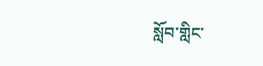སློབ་གླིང་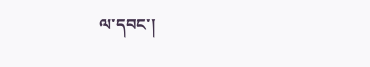ལ་དབང་།